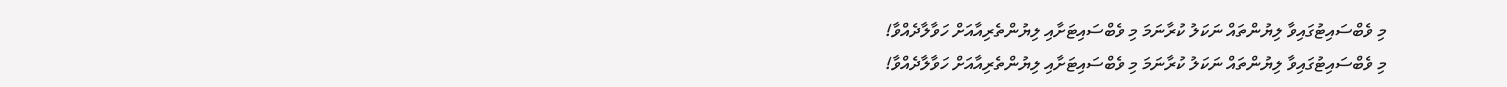މި ވެބްސައިޓުގައިވާ ލިޔުންތައް ނަކަލު ކުރާނަމަ މި ވެބްސައިޓަށާއި ލިޔުންތެރިއާއަށް ހަވާލާދެއްވާ!
މި ވެބްސައިޓުގައިވާ ލިޔުންތައް ނަކަލު ކުރާނަމަ މި ވެބްސައިޓަށާއި ލިޔުންތެރިއާއަށް ހަވާލާދެއްވާ!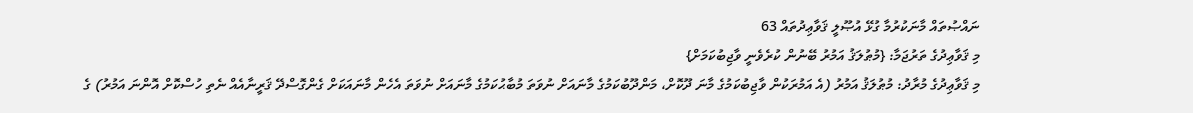ނައްޞުތައް މާނަކުރުމާ ގުޅޭ އުޞޫލީ ޤަވާޢިދުތައް 63
މި ޤަވާޢިދުގެ ތަރުޖަމާ: {މުޠުލަޤު އަމުރު ބޭނުން ކުރެވެނީ ވާޖިބުކަމަށް}
މި ޤަވާޢިދުގެ މުރާދު: މުޠުލަޤު އަމުރު (އެ އަމުރަކުން ވާޖިބުކަމުގެ މާނަ ދޫކޮށް، މަންދޫބުކަމުގެ މާނައަށް ނުވަތަ މުބާޙުކަމުގެ މާނައަށް ނުވަތަ އެހެން މާނައަކަށް ގެންގޮސްދޭ ޤަރީނާއެއް ނެތި ހުސްކޮށް އޮންނަ އަމުރު) ގެ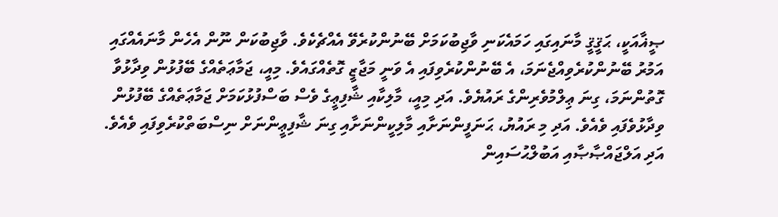ޞީޣާއަކީ، ޙަޤީޤީ މާނައިގައި ހަމައެކަނި ވާޖިބުކަމަށް ބޭނުންކުރެވޭ އެއްޗެކެވެ. ވާޖިބުކަން ނޫން އެހެން މާނައެއްގައި އަމުރު ބޭނުންކުރެވިއްޖެނަމަ، އެ ބޭނުންކުރެވިފައި އެ ވަނީ މަޖާޒީ ގޮތެއްގައެވެ. މިއީ، ޖަމާޢަތެއްގެ ބޭފުޅުން ވިދާޅުވާ ގޮތުންނަމަ، ގިނަ ޢިލްމުވެރިންގެ ރައުޔެވެ. އަދި މިއީ، މާލިކާއި ޝާފިޢީގެ ވެސް ބަސްފުޅުކަމަށް ޖަމާޢަތެއްގެ ބޭފުޅުން ވިދާޅުވެފައި ވެއެވެ. އަދި މި ރައުޔު، ޙަނަފީންނަށާއި މާލިކީންނަށާއި ގިނަ ޝާފިޢީންނަށް ނިސްބަތްކުރެވިފައި ވެއެވެ. އަދި އަލްޖައްޞާޞާއި އަބުލްޙުސައިން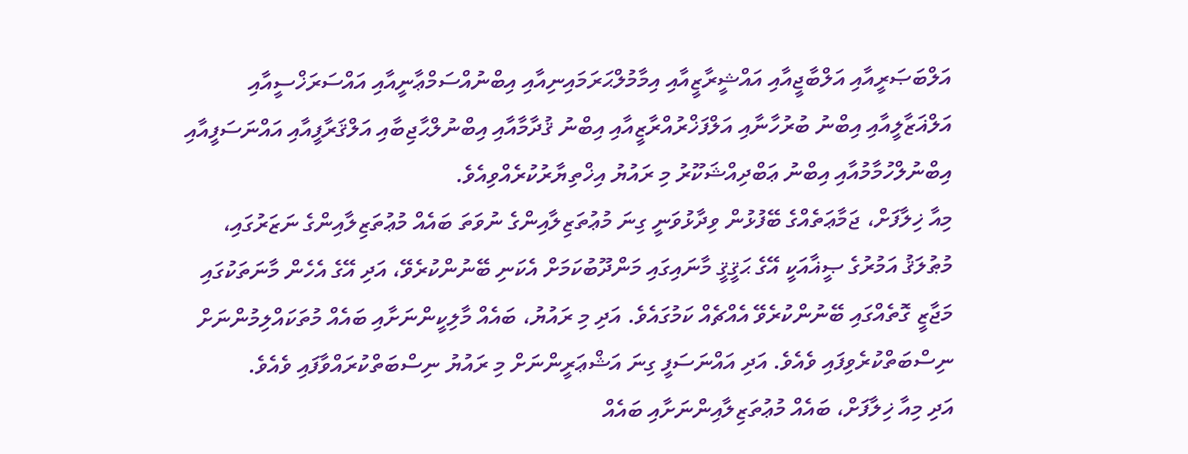އަލްބަޞަރީއާއި އަލްބާޖީއާއި އައްޝީރާޒީއާއި އިމާމުލްޙަރަމައިނިއާއި އިބްނުއްސަމްޢާނީއާއި އައްސަރަޚްސީއާއި އަލްޣަޒާލީއާއި އިބްނު ބުރުހާނާއި އަލްފަޚްރުއްރާޒީއާއި އިބްނު ޤުދާމާއާއި އިބްނުލްޙާޖިބާއި އަލްޤަރާފީއާއި އައްނަސަފީއާއި އިބްނުލްހުމާމުއާއި އިބްނު ޢަބްދިއްޝަކޫރު މި ރައުޔު އިޚްތިޔާރުކުރެއްވިއެވެ.
މިއާ ޚިލާފަށް، ޖަމާޢަތެއްގެ ބޭފުޅުން ވިދާޅުވަނީ ގިނަ މުޢުތަޒިލާއިންގެ ނުވަތަ ބައެއް މުޢުތަޒިލާއިންގެ ނަޒަރުގައި، މުޠުލަޤު އަމުރުގެ ޞީޣާއަކީ އޭގެ ޙަޤީޤީ މާނައިގައި މަންދޫބުކަމަށް އެކަނި ބޭނުންކުރެވޭ، އަދި އޭގެ އެހެން މާނަތަކުގައި މަޖާޒީ ގޮތެއްގައި ބޭނުންކުރެވޭ އެއްޗެއް ކަމުގައެވެ. އަދި މި ރައުޔު، ބައެއް މާލިކީންނަށާއި ބައެއް މުތަކައްލިމުންނަށް ނިސްބަތްކުރެވިފައި ވެއެވެ. އަދި އައްނަސަފީ ގިނަ އަޝްޢަރީންނަށް މި ރައުޔު ނިސްބަތްކުރައްވާފައި ވެއެވެ.
އަދި މިއާ ޚިލާފަށް، ބައެއް މުޢުތަޒިލާއިންނަށާއި ބައެއް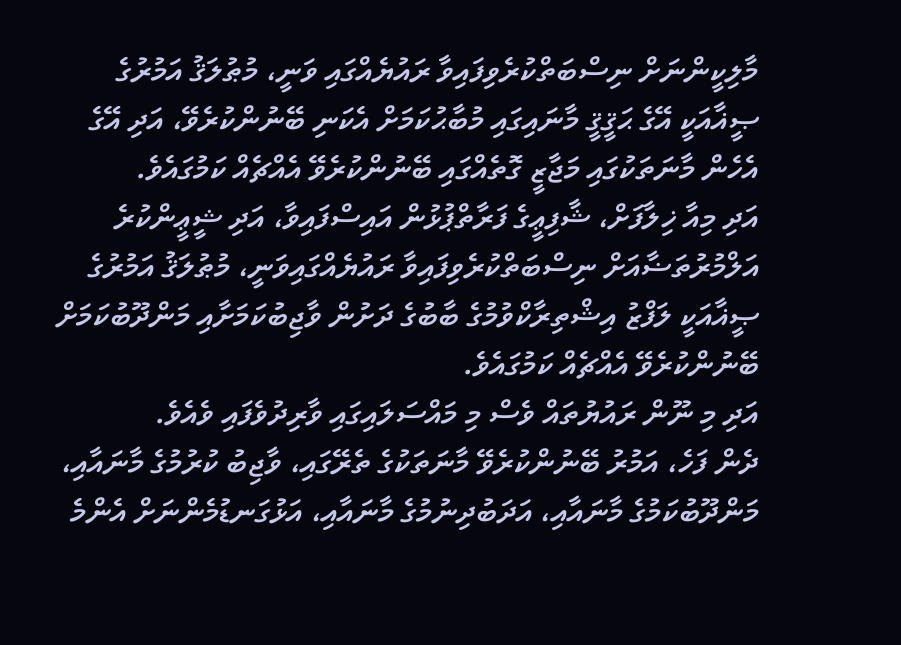މާލިކީންނަށް ނިސްބަތްކުރެވިފައިވާ ރައުޔެއްގައި ވަނީ، މުޠުލަޤު އަމުރުގެ ޞީޣާއަކީ އޭގެ ޙަޤީޤީ މާނައިގައި މުބާޙުކަމަށް އެކަނި ބޭނުންކުރެވޭ، އަދި އޭގެ އެހެން މާނަތަކުގައި މަޖާޒީ ގޮތެއްގައި ބޭނުންކުރެވޭ އެއްޗެއް ކަމުގައެވެ.
އަދި މިއާ ޚިލާފަށް، ޝާފިޢީގެ ފަރާތްޕުޅުން އައިސްފައިވާ، އަދި ޝީޢީންކުރެ އަލްމުރުތަޟާއަށް ނިސްބަތްކުރެވިފައިވާ ރައުޔެއްގައިވަނީ، މުޠުލަޤު އަމުރުގެ ޞީޣާއަކީ ލަފްޒު އިޝްތިރާކްވުމުގެ ބާބުގެ ދަށުން ވާޖިބުކަމަށާއި މަންދޫބުކަމަށް ބޭނުންކުރެވޭ އެއްޗެއް ކަމުގައެވެ.
އަދި މި ނޫން ރައުޔުތައް ވެސް މި މައްސަލައިގައި ވާރިދުވެފައި ވެއެވެ.
ދެން ފަހެ، އަމުރު ބޭނުންކުރެވޭ މާނަތަކުގެ ތެރޭގައި، ވާޖިބު ކުރުމުގެ މާނައާއި، މަންދޫބުކަމުގެ މާނައާއި، އަދަބުދިނުމުގެ މާނައާއި، އަޅުގަނޑުމެންނަށް އެންމެ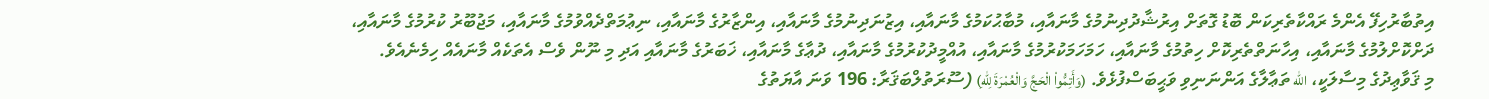އިތުބާރުހިފޭ އެންމެ ރައްކާތެރިކަން ބޮޑު ގޮތަށް އިރުޝާދުދިނުމުގެ މާނައާއި، މުބާޙުކަމުގެ މާނައާއި، އިޒުނަދިނުމުގެ މާނައާއި، އިންޒާރުގެ މާނައާއި، ނިޢުމަތްދެއްވުމުގެ މާނައާއި، މަޖުބޫރު ކުރުމުގެ މާނައާއި، ދަށްކޮށްލުމުގެ މާނައާއި، އިހާނަތްތެރިކޮށް ހިތުމުގެ މާނައާއި، ހަމަހަމަކުރުމުގެ މާނައާއި، އުއްމީދުކުރުމުގެ މާނައާއި، ދުޢާގެ މާނައާއި، ޚަބަރުގެ މާނައާއި އަދި މި ނޫން ވެސް އެތަކެއް މާނައެއް ހިމެނެއެވެ.
މި ޤަވާޢިދުގެ މިސާލަކީ، الله ތަޢާލާގެ އަންނަނިވި ވަޙީބަސްފުޅެވެ. (وَأَتِمُّواْ الْحَجَّ وَالْعُمْرَةَ لِلّهِ) (ސޫރަތުލްބަޤަރާ: 196 ވަނަ އާޔަތުގެ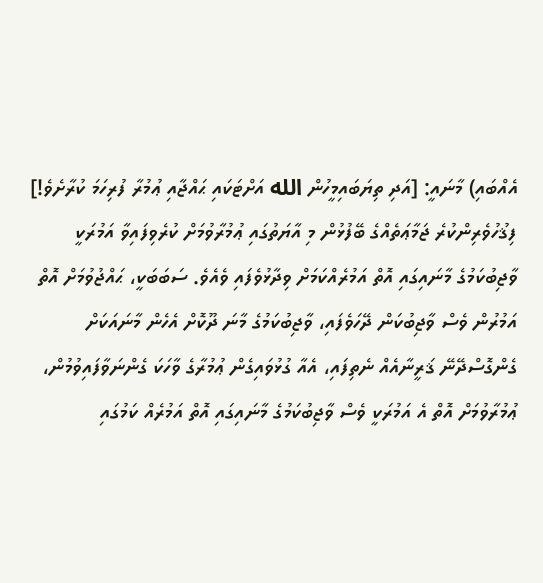އެއްބައި) މާނައީ: [އަދި ތިޔަބައިމީހުން الله އަށްޓަކައި ޙައްޖާއި ޢުމުރާ ފުރިހަމަ ކުރާށެވެ!] ފިޤުހުވެރިންކުރެ ޖަމާޢަތެއްގެ ބޭފުޅުން މި އާޔަތުގައި ޢުމުރާވުމަށް ކުރެވިފައިވާ އަމުރަކީ ވާޖިބުކަމުގެ މާނައިގައި އޮތް އަމުރެއްކަމަށް ވިދާޅުވެފައި ވެއެވެ. ސަބަބަކީ، ޙައްޖުވުމަށް އޮތް އަމުރުން ވެސް ވާޖިބުކަން ދޭހަވެފައި، ވާޖިބުކަމުގެ މާނަ ދޫކޮށް އެހެން މާނައަކަށް ގެންގޮސްދޭނޭ ޤަރީނާއެއް ނެތިފައި، އެއާ ގުޅުވައިގެން ޢުމުރާގެ ވާހަކަ ގެންނަވާފައިވުމުން، ޢުމުރާވުމަށް އޮތް އެ އަމުރަކީ ވެސް ވާޖިބުކަމުގެ މާނައިގައި އޮތް އަމުރެއް ކަމުގައި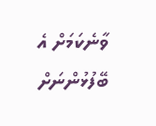ވާނެކަމަށް އެ ބޭފުޅުންނަށް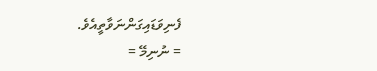ފެނިވަޑައިގަންނަވާތީއެވެ.
= ނުނިމޭ =